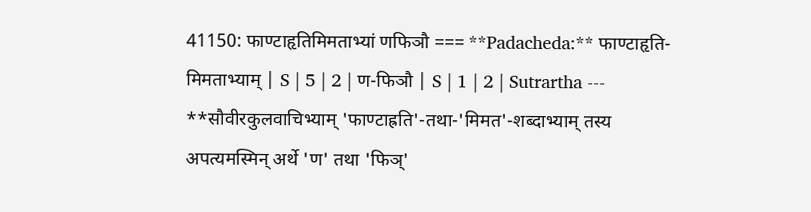41150: फाण्टाहृतिमिमताभ्यां णफिञौ === **Padacheda:** फाण्टाहृति-मिमताभ्याम् | S | 5 | 2 | ण-फिञौ | S | 1 | 2 | Sutrartha --- **सौवीरकुलवाचिभ्याम् 'फाण्टाह्रति'-तथा-'मिमत'-शब्दाभ्याम् तस्य अपत्यमस्मिन् अर्थे 'ण' तथा 'फिञ्'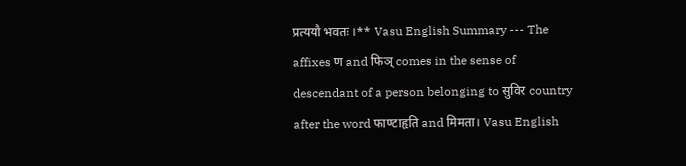प्रत्ययौ भवतः ।** Vasu English Summary --- The affixes ण and फिञ् comes in the sense of descendant of a person belonging to सुविर country after the word फाण्टाहृति and मिमता। Vasu English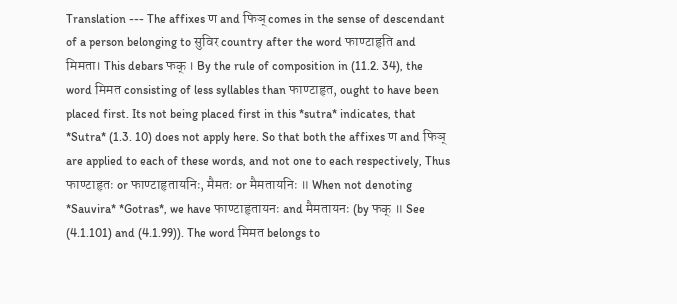Translation --- The affixes ण and फिञ् comes in the sense of descendant of a person belonging to सुविर country after the word फाण्टाहृति and मिमता। This debars फक् । By the rule of composition in (11.2. 34), the word मिमत consisting of less syllables than फाण्टाहृत, ought to have been placed first. Its not being placed first in this *sutra* indicates, that *Sutra* (1.3. 10) does not apply here. So that both the affixes ण and फिञ् are applied to each of these words, and not one to each respectively, Thus फाण्टाहृतः or फाण्टाहृतायनिः, मैमतः or मैमतायनिः ॥ When not denoting *Sauvira* *Gotras*, we have फाण्टाहृतायनः and मैमतायनः (by फक् ॥ See (4.1.101) and (4.1.99)). The word मिमत belongs to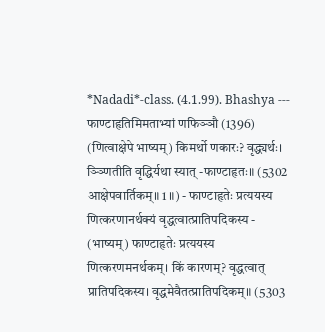*Nadadi*-class. (4.1.99). Bhashya --- फाण्टाहृतिमिमताभ्यां णफिञ्ञौ (1396) (णित्वाक्षेपे भाष्यम्) किमर्थो णकारः? वृद्ध्यर्थः। ञ्ञ्णितीति वृद्धिर्यथा स्यात् -फाण्टाहृतः॥ (5302 आक्षेपवार्तिकम्॥ 1 ॥) - फाण्टाहृतेः प्रत्ययस्य णित्करणानर्थक्यं वृद्धत्वात्प्रातिपदिकस्य - (भाष्यम्) फाण्टाहृतेः प्रत्ययस्य णित्करणमनर्थकम्। किं कारणम्? वृद्धत्वात् प्रातिपदिकस्य। वृद्धमेवैतत्प्रातिपदिकम्॥ (5303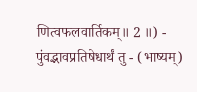णित्वफलवार्तिकम्॥ 2 ॥) - पुंवद्भावप्रतिषेधार्थं तु - (भाष्यम्)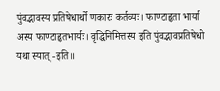पुंवद्भावस्य प्रतिषेधार्थो णकारः कर्तव्यः। फाण्टाहृता भार्या अस्य फाण्टाहृतभार्यः। वृद्धिनिमित्तस्य इति पुंवद्भावप्रतिषेधो यथा स्यात् -इति॥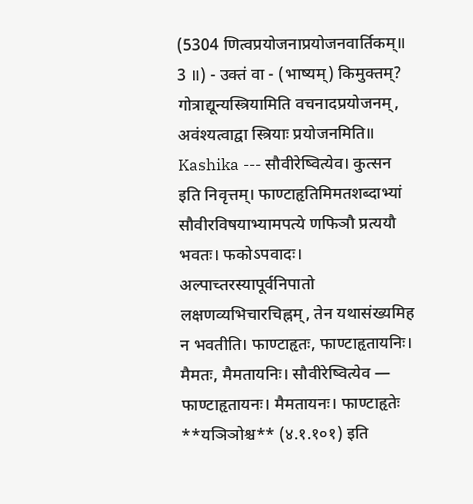(5304 णित्वप्रयोजनाप्रयोजनवार्तिकम्॥ 3 ॥) - उक्तं वा - (भाष्यम्) किमुक्तम्? गोत्राद्यून्यस्त्रियामिति वचनादप्रयोजनम्, अवंश्यत्वाद्वा स्त्रियाः प्रयोजनमिति॥ Kashika --- सौवीरेष्वित्येव। कुत्सन इति निवृत्तम्। फाण्टाहृतिमिमतशब्दाभ्यां सौवीरविषयाभ्यामपत्ये णफिञौ प्रत्ययौ भवतः। फकोऽपवादः। अल्पाच्तरस्यापूर्वनिपातो लक्षणव्यभिचारचिह्नम्, तेन यथासंख्यमिह न भवतीति। फाण्टाहृतः, फाण्टाहृतायनिः। मैमतः, मैमतायनिः। सौवीरेष्वित्येव — फाण्टाहृतायनः। मैमतायनः। फाण्टाहृतेः **यञिञोश्च** (४.१.१०१) इति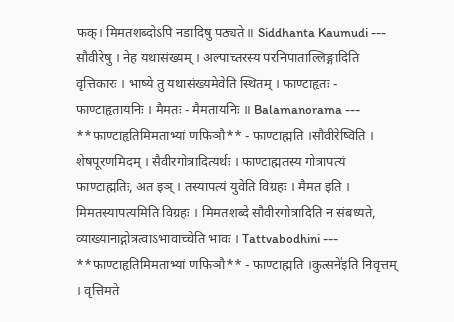फक्। मिमतशब्दोऽपि नडादिषु पठ्यते॥ Siddhanta Kaumudi --- सौवीरेषु । नेह यथासंख्यम् । अल्पाच्तरस्य परनिपाताल्लिङ्गादिति वृत्तिकारः । भाष्ये तु यथासंख्यमेवेति स्थितम् । फाण्टाहृतः - फाण्टाहृतायनिः । मैमतः - मैमतायनिः ॥ Balamanorama --- **फाण्टाहृतिमिमताभ्यां णफिञौ** - फाण्टाह्मति ।सौवीरेष्विति । शेषपूरणमिदम् । सैवीरगोत्रादित्यर्थः । फाण्टाह्मतस्य गोत्रापत्यं फाण्टाह्मतिः, अत इञ् । तस्यापत्यं युवेति विग्रहः । मैमत इति । मिमतस्यापत्यमिति विग्रहः । मिमतशब्दे सौवीरगोत्रादिति न संबध्यते, व्याख्यानाद्गोत्रत्वाऽभावाच्चेति भावः । Tattvabodhini --- **फाण्टाहृतिमिमताभ्यां णफिञौ** - फाण्टाह्मति ।कुत्सने॑इति निवृत्तम् । वृत्तिमते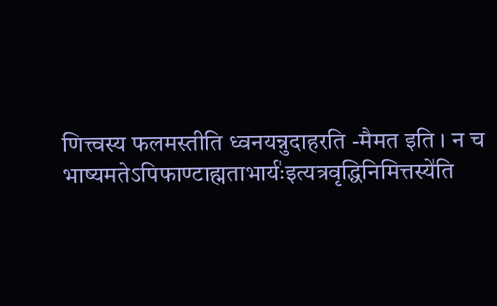णित्त्वस्य फलमस्तीति ध्वनयन्नुदाहरति -मैमत इति । न च भाष्यमतेऽपिफाण्टाह्मताभार्यः॑इत्यत्रवृद्धिनिमित्तस्ये॑ति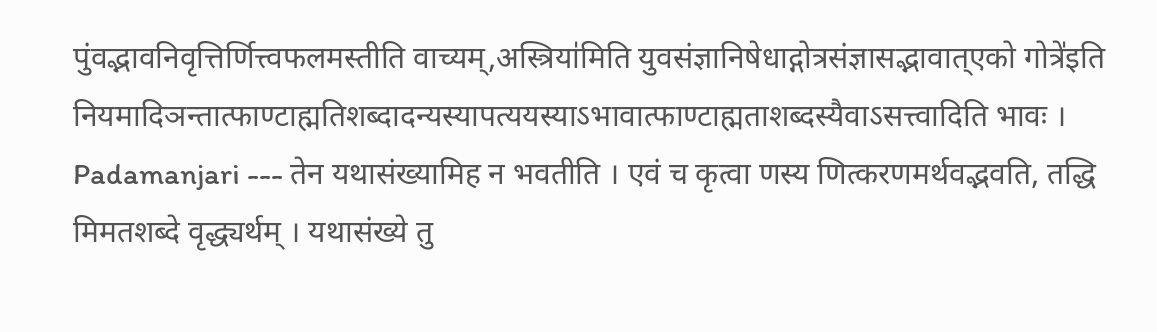पुंवद्भावनिवृत्तिर्णित्त्वफलमस्तीति वाच्यम्,अस्त्रिया॑मिति युवसंज्ञानिषेधाद्गोत्रसंज्ञासद्भावात्एको गोत्रे॑इति नियमादिञन्तात्फाण्टाह्मतिशब्दादन्यस्यापत्ययस्याऽभावात्फाण्टाह्मताशब्दस्यैवाऽसत्त्वादिति भावः । Padamanjari --- तेन यथासंख्यामिह न भवतीति । एवं च कृत्वा णस्य णित्करणमर्थवद्भवति, तद्धि मिमतशब्दे वृद्ध्यर्थम् । यथासंख्ये तु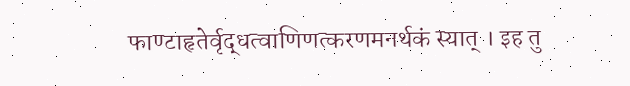फाण्टाहृतेर्वृद्धत्वाणिणत्करणमनर्थकं स्यात् । इह तु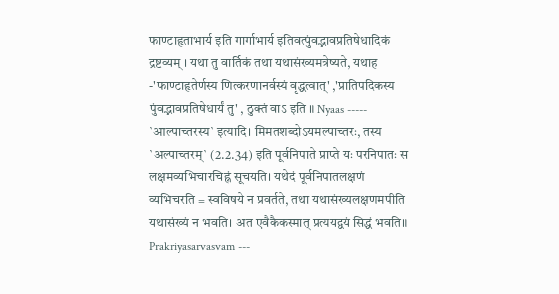फाण्टाहृताभार्य इति गार्गाभार्य इतिवत्पुंवद्भावप्रतिषेधादिकं द्रष्टव्यम् । यथा तु वार्तिकं तथा यथासंख्यमत्रेष्यते, यथाह -'फाण्टाहृतेर्णस्य णित्करणानर्वस्यं वृद्धत्वात्' ,'प्रातिपदिकस्य पुंवद्भावप्रतिषेधार्यं तु' , ठुक्तं वाऽ इति ॥ Nyaas ----- `आल्पाच्तरस्य` इत्यादि। मिमतशब्दोऽयमल्पाच्तरः, तस्य `अल्पाच्तरम्` (2.2.34) इति पूर्वनिपाते प्राप्ते यः परनिपातः स लक्षमव्यभिचारचिह्नं सूचयति। यथेदं पूर्वनिपातलक्षणं व्यभिचरति = स्वविषये न प्रवर्तते, तथा यथासंख्यलक्षणमपीति यथासंख्यं न भवति। अत एवैकैकस्मात् प्रत्ययद्वयं सिद्धं भवति॥ Prakriyasarvasvam ---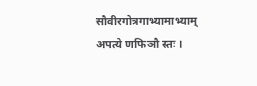सौवीरगोत्रगाभ्यामाभ्याम् अपत्ये णफिञौ स्तः ।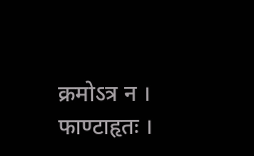क्रमोऽत्र न । फाण्टाहृतः ।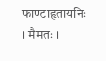फाण्टाहृतायनिः । मैमतः ।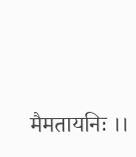मैमतायनिः ।।